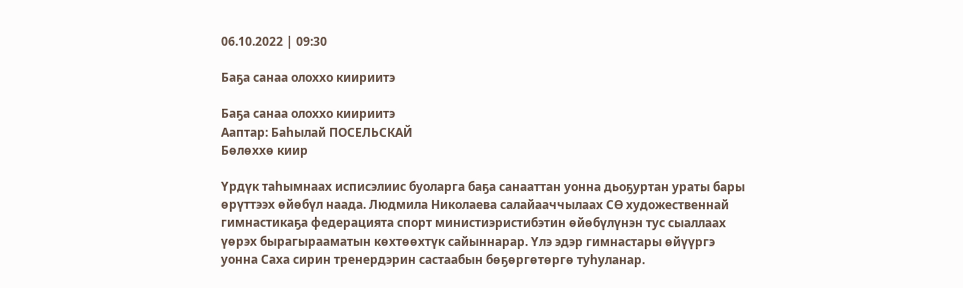06.10.2022 | 09:30

Баҕа санаа олоххо киириитэ

Баҕа санаа олоххо киириитэ
Ааптар: Баһылай ПОСЕЛЬСКАЙ
Бөлөххө киир

Үрдүк таһымнаах исписэлиис буоларга баҕа санааттан уонна дьоҕуртан ураты бары өрүттээх өйөбүл наада. Людмила Николаева салайааччылаах СӨ художественнай гимнастикаҕа федерацията спорт министиэристибэтин өйөбүлүнэн тус сыаллаах үөрэх бырагырааматын көхтөөхтүк сайыннарар. Үлэ эдэр гимнастары өйүүргэ уонна Саха сирин тренердэрин састаабын бөҕөргөтөргө туһуланар.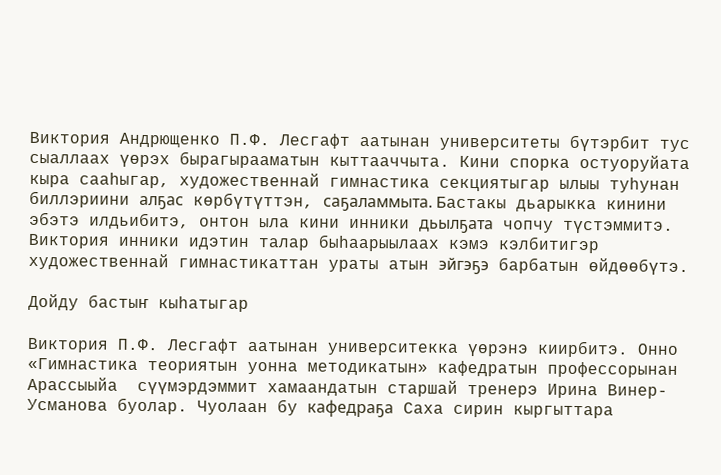Виктория Андрющенко П.Ф. Лесгафт аатынан университеты бүтэрбит тус сыаллаах үөрэх бырагырааматын кыттааччыта. Кини спорка остуоруйата кыра сааһыгар, художественнай гимнастика секциятыгар ылыы туһунан биллэриини алҕас көрбүтүттэн, саҕаламмыта. Бастакы дьарыкка кинини эбэтэ илдьибитэ, онтон ыла кини инники дьылҕата чопчу түстэммитэ. Виктория инники идэтин талар быһаарыылаах кэмэ кэлбитигэр художественнай гимнастикаттан ураты атын эйгэҕэ барбатын өйдөөбүтэ.

Дойду бастыҥ кыһатыгар

Виктория П.Ф. Лесгафт аатынан университекка үөрэнэ киирбитэ. Онно «Гимнастика теориятын уонна методикатын» кафедратын профессорынан Арассыыйа  сүүмэрдэммит хамаандатын старшай тренерэ Ирина Винер-Усманова буолар. Чуолаан бу кафедраҕа Саха сирин кыргыттара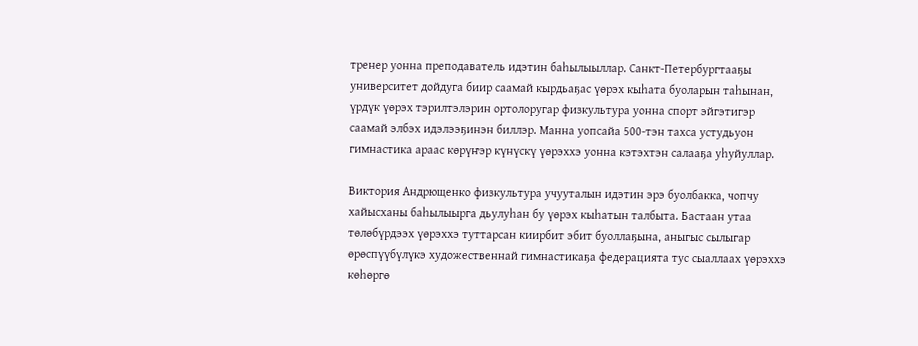тренер уонна преподаватель идэтин баһылыыллар. Санкт-Петербургтааҕы университет дойдуга биир саамай кырдьаҕас үөрэх кыһата буоларын таһынан, үрдүк үөрэх тэрилтэлэрин ортолоругар физкультура уонна спорт эйгэтигэр саамай элбэх идэлээҕинэн биллэр. Манна уопсайа 500-тэн тахса устудьуон гимнастика араас көрүҥэр күнүскү үөрэххэ уонна кэтэхтэн салааҕа уһуйуллар.

Виктория Андрющенко физкультура учууталын идэтин эрэ буолбакка, чопчу хайысханы баһылыырга дьулуһан бу үөрэх кыһатын талбыта. Бастаан утаа төлөбүрдээх үөрэххэ туттарсан киирбит эбит буоллаҕына, аныгыс сылыгар өрөспүүбүлүкэ художественнай гимнастикаҕа федерацията тус сыаллаах үөрэххэ көһөргө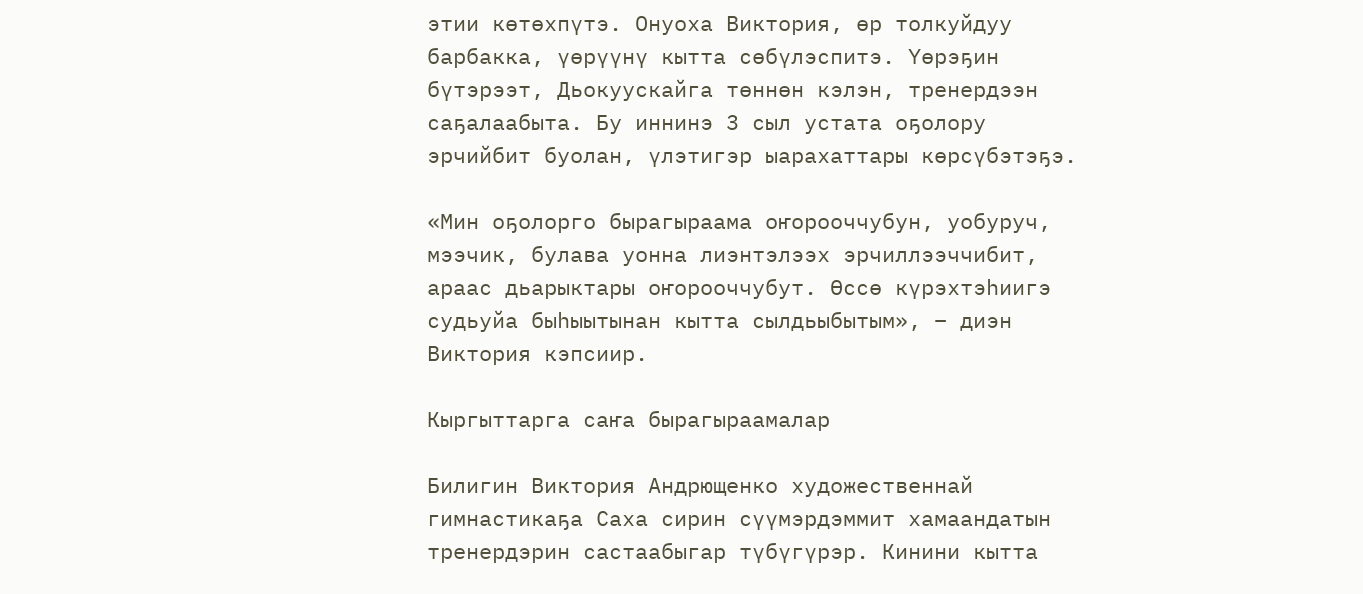этии көтөхпүтэ. Онуоха Виктория, өр толкуйдуу барбакка, үөрүүнү кытта сөбүлэспитэ. Үөрэҕин бүтэрээт, Дьокуускайга төннөн кэлэн, тренердээн саҕалаабыта. Бу иннинэ 3 сыл устата оҕолору эрчийбит буолан, үлэтигэр ыарахаттары көрсүбэтэҕэ.

«Мин оҕолорго бырагыраама оҥорооччубун, уобуруч, мээчик, булава уонна лиэнтэлээх эрчиллээччибит, араас дьарыктары оҥорооччубут. Өссө күрэхтэһиигэ судьуйа быһыытынан кытта сылдьыбытым», – диэн Виктория кэпсиир.

Кыргыттарга саҥа бырагыраамалар

Билигин Виктория Андрющенко художественнай гимнастикаҕа Саха сирин сүүмэрдэммит хамаандатын тренердэрин састаабыгар түбүгүрэр. Кинини кытта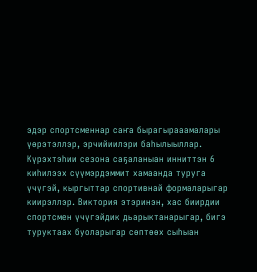эдэр спортсменнар саҥа бырагырааамалары үөрэтэллэр, эрчийиилэри баһылыыллар. Күрэхтэһии сезона саҕаланыан инниттэн 6 киһилээх сүүмэрдэммит хамаанда туруга үчүгэй, кыргыттар спортивнай формаларыгар киирэллэр. Виктория этэринэн, хас биирдии спортсмен үчүгэйдик дьарыктанарыгар, бигэ туруктаах буоларыгар сөптөөх сыһыан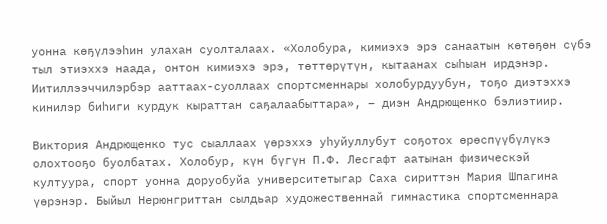уонна көҕүлээһин улахан суолталаах. «Холобура, кимиэхэ эрэ санаатын көтөҕөн сүбэ тыл этиэххэ наада, онтон кимиэхэ эрэ, төттөрүтүн, кытаанах сыһыан ирдэнэр. Иитиллээччилэрбэр ааттаах-суоллаах спортсменнары холобурдуубун, тоҕо диэтэххэ кинилэр биһиги курдук кыраттан саҕалаабыттара», – диэн Андрющенко бэлиэтиир.

Виктория Андрющенко тус сыаллаах үөрэххэ уһуйуллубут соҕотох өрөспүүбүлүкэ олохтооҕо буолбатах. Холобур, күн бүгүн П.Ф. Лесгафт аатынан физическэй култуура, спорт уонна доруобуйа университетыгар Саха сириттэн Мария Шпагина үөрэнэр. Быйыл Нерюнгриттан сылдьар художественнай гимнастика спортсменнара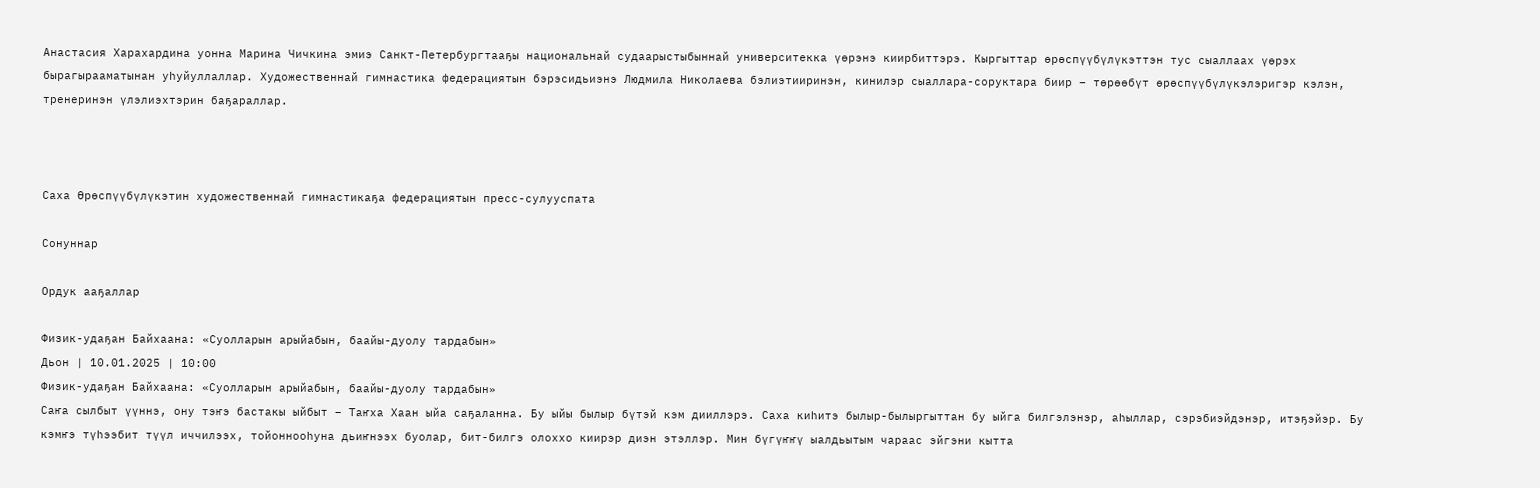Анастасия Харахардина уонна Марина Чичкина эмиэ Санкт-Петербургтааҕы национальнай судаарыстыбыннай университекка үөрэнэ киирбиттэрэ. Кыргыттар өрөспүүбүлүкэттэн тус сыаллаах үөрэх бырагырааматынан уһуйуллаллар. Художественнай гимнастика федерациятын бэрэсидьиэнэ Людмила Николаева бэлиэтииринэн, кинилэр сыаллара-соруктара биир – төрөөбүт өрөспүүбүлүкэлэригэр кэлэн, тренеринэн үлэлиэхтэрин баҕараллар.



Саха Өрөспүүбүлүкэтин художественнай гимнастикаҕа федерациятын пресс-сулууспата

Сонуннар

Ордук ааҕаллар

Физик-удаҕан Байхаана: «Суолларын арыйабын, баайы-дуолу тардабын»
Дьон | 10.01.2025 | 10:00
Физик-удаҕан Байхаана: «Суолларын арыйабын, баайы-дуолу тардабын»
Саҥа сылбыт үүннэ, ону тэҥэ бастакы ыйбыт – Таҥха Хаан ыйа саҕаланна. Бу ыйы былыр бүтэй кэм дииллэрэ. Саха киһитэ былыр-былыргыттан бу ыйга билгэлэнэр, аһыллар, сэрэбиэйдэнэр, итэҕэйэр. Бу кэмҥэ түһээбит түүл иччилээх, тойоннооһуна дьиҥнээх буолар, бит-билгэ олоххо киирэр диэн этэллэр. Мин бүгүҥҥү ыалдьытым чараас эйгэни кытта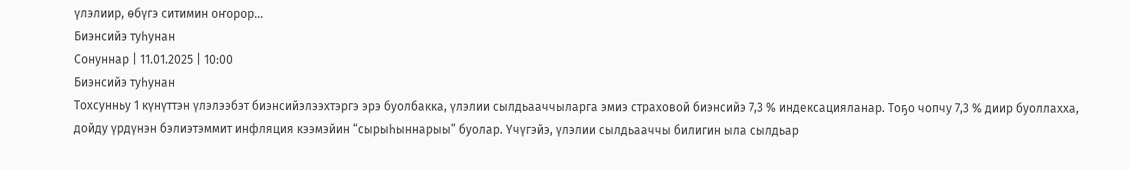үлэлиир, өбүгэ ситимин оҥорор...
Биэнсийэ туһунан
Сонуннар | 11.01.2025 | 10:00
Биэнсийэ туһунан
Тохсунньу 1 күнүттэн үлэлээбэт биэнсийэлээхтэргэ эрэ буолбакка, үлэлии сылдьааччыларга эмиэ страховой биэнсийэ 7,3 % индексацияланар. Тоҕо чопчу 7,3 % диир буоллахха, дойду үрдүнэн бэлиэтэммит инфляция кээмэйин “сырыһыннарыы” буолар. Үчүгэйэ, үлэлии сылдьааччы билигин ыла сылдьар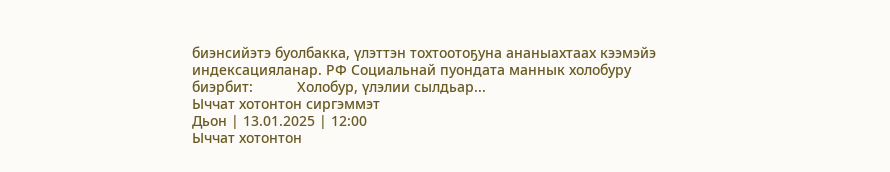биэнсийэтэ буолбакка, үлэттэн тохтоотоҕуна ананыахтаах кээмэйэ индексацияланар. РФ Социальнай пуондата маннык холобуру биэрбит:           Холобур, үлэлии сылдьар...
Ыччат хотонтон сиргэммэт
Дьон | 13.01.2025 | 12:00
Ыччат хотонтон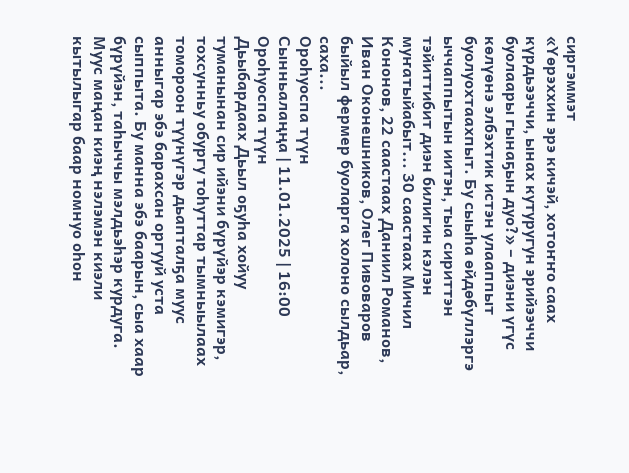сиргэммэт
«Үөрэххин эрэ кичэй, хотоҥҥо саах күрдьээччи, ынах кутуругун эрийээччи буолаары гынаҕын дуо?» – диэни үгүс көлүөнэ элбэхтик истэн улааппыт буолуохтаахпыт. Бу сыыһа өйдөбүллэргэ ыччаппытын иитэн, тыа сириттэн тэйиттибит диэн билигин кэлэн муҥатыйабыт... 30 саастаах Мичил Кононов, 22 саастаах Даниил Романов, Иван Оконешников, Олег Пивоваров быйыл фермер буоларга холоно сылдьар, саха...
Ороһуоспа түүн
Сынньалаңңа | 11.01.2025 | 16:00
Ороһуоспа түүн
Дьыбардаах Дьыл оҕуһа хойуу туманынан сир ийэни бүрүйэр кэмигэр, тохсунньу обургу тоһуттар тымныылаах томороон түүнүгэр дьапталҕа муус анныгар эбэ барахсан оргууй уста сыппыта. Бу манна эбэ баарын, сыа хаар бүрүйэн, таһыччы мэлдьэһэр курдуга. Муус маңан киэң нэлэмэн киэли кытылыгар баар номнуо оһон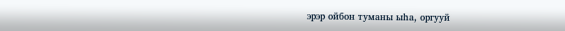эрэр ойбон туманы ыһа, оргууй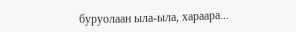буруолаан ыла-ыла, хараара...